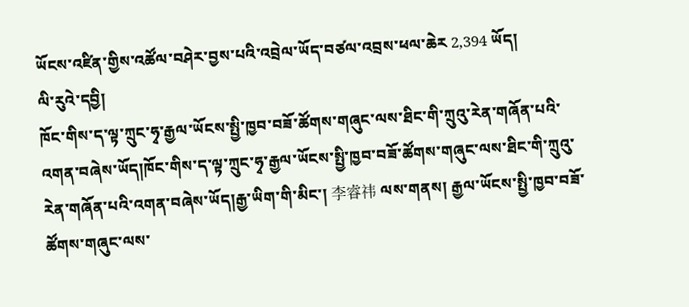ཡོངས་འཛིན་གྱིས་འཚོལ་བཤེར་བྱས་པའི་འབྲེལ་ཡོད་བཙལ་འབྲས་ཕལ་ཆེར 2,394 ཡོད།
ལི་རུའེ་དབྱི།
ཁོང་གིས་ད་ལྟ་ཀྲུང་ཧྭ་རྒྱལ་ཡོངས་སྤྱི་ཁྱབ་བཟོ་ཚོགས་གཞུང་ལས་ཐིང་གི་ཀྲུའུ་རེན་གཞོན་པའི་འགན་བཞེས་ཡོད།ཁོང་གིས་ད་ལྟ་ཀྲུང་ཧྭ་རྒྱལ་ཡོངས་སྤྱི་ཁྱབ་བཟོ་ཚོགས་གཞུང་ལས་ཐིང་གི་ཀྲུའུ་རེན་གཞོན་པའི་འགན་བཞེས་ཡོད།རྒྱ་ཡིག་གི་མིང་། 李睿祎 ལས་གནས། རྒྱལ་ཡོངས་སྤྱི་ཁྱབ་བཟོ་ཚོགས་གཞུང་ལས་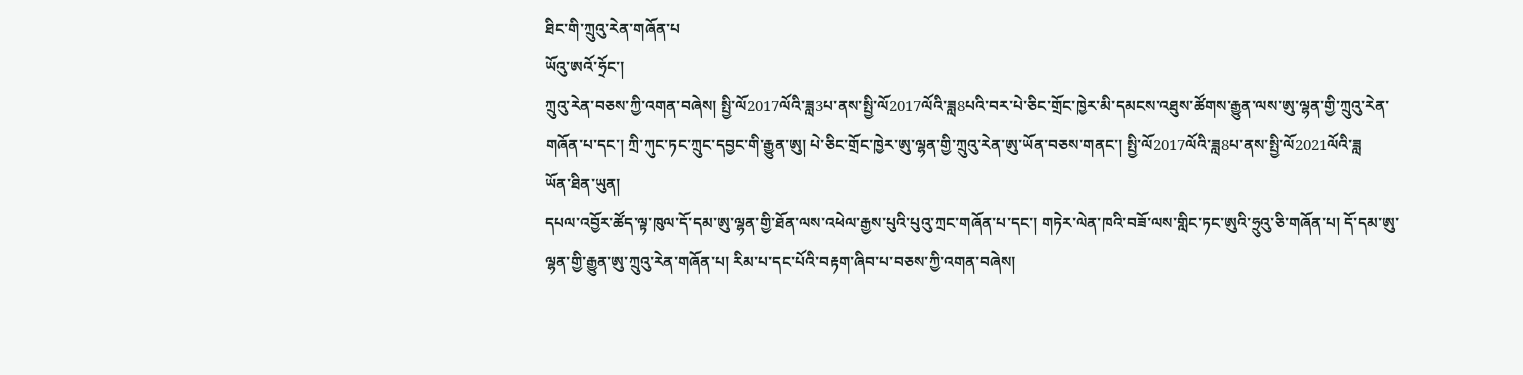ཐིང་གི་ཀྲུའུ་རེན་གཞོན་པ
ཡོའུ་ཨའོ་ཧྲོང་།
ཀྲུའུ་རེན་བཅས་ཀྱི་འགན་བཞེས། སྤྱི་ལོ2017ལོའི་ཟླ3པ་ནས་སྤྱི་ལོ2017ལོའི་ཟླ8པའི་བར་པེ་ཅིང་གྲོང་ཁྱེར་མི་དམངས་འཐུས་ཚོགས་རྒྱུན་ལས་ཨུ་ལྷན་གྱི་ཀྲུའུ་རེན་གཞོན་པ་དང་། ཀྲི་ཀུང་ཏང་ཀྲུང་དབྱང་གི་རྒྱུན་ཨུ། པེ་ཅིང་གྲོང་ཁྱེར་ཨུ་ལྷན་གྱི་ཀྲུའུ་རེན་ཨུ་ཡོན་བཅས་གནང་། སྤྱི་ལོ2017ལོའི་ཟླ8པ་ནས་སྤྱི་ལོ2021ལོའི་ཟླ
ཡོན་ཐིན་ཡུན།
དཔལ་འབྱོར་ཚོད་ལྟ་ཁུལ་དོ་དམ་ཨུ་ལྷན་གྱི་ཐོན་ལས་འཕེལ་རྒྱས་པུའི་པུའུ་ཀྲང་གཞོན་པ་དང་། གཏེར་ལེན་ཁའི་བཟོ་ལས་གླིང་ཏང་ཨུའི་ཧྲུའུ་ཅི་གཞོན་པ། དོ་དམ་ཨུ་ལྷན་གྱི་རྒྱུན་ཨུ་ཀྲུའུ་རེན་གཞོན་པ། རིམ་པ་དང་པོའི་བརྟག་ཞིབ་པ་བཅས་ཀྱི་འགན་བཞེས།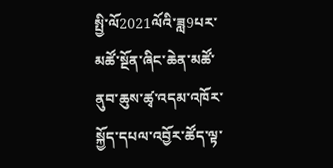སྤྱི་ལོ2021ལོའི་ཟླ9པར་མཚོ་སྔོན་ཞིང་ཆེན་མཚོ་ནུབ་ཆུས་ཚྭ་འདམ་འཁོར་སྐྱོད་དཔལ་འབྱོར་ཚོད་ལྟ་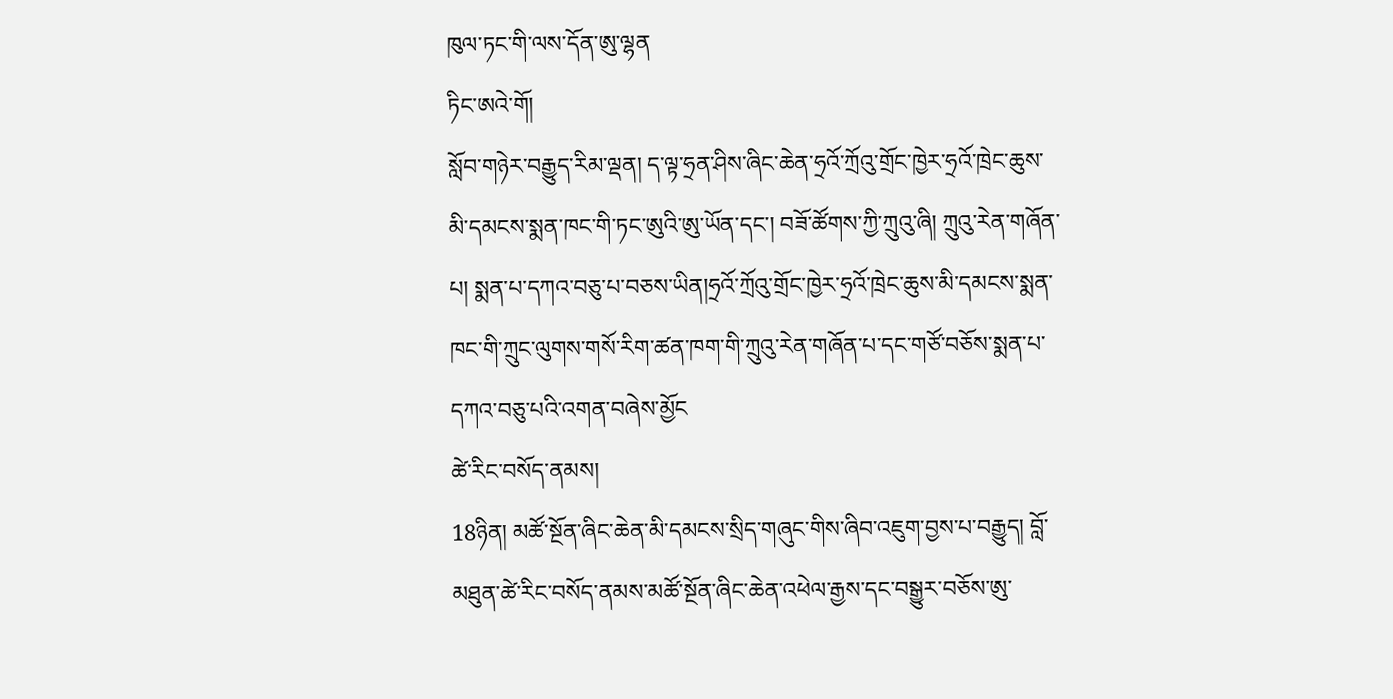ཁུལ་ཏང་གི་ལས་དོན་ཨུ་ལྷན
ཏིང་ཨའེ་གོ།
སློབ་གཉེར་བརྒྱུད་རིམ་ལྡན། ད་ལྟ་ཧྲན་ཤིས་ཞིང་ཆེན་ཧྲའོ་ཀྲོའུ་གྲོང་ཁྱེར་ཧྲའོ་ཁྲེང་ཆུས་མི་དམངས་སྨན་ཁང་གི་ཏང་ཨུའི་ཨུ་ཡོན་དང་། བཟོ་ཚོགས་ཀྱི་ཀྲུའུ་ཞི། ཀྲུའུ་རེན་གཞོན་པ། སྨན་པ་དཀའ་བཅུ་པ་བཅས་ཡིན།ཧྲའོ་ཀྲོའུ་གྲོང་ཁྱེར་ཧྲའོ་ཁྲེང་ཆུས་མི་དམངས་སྨན་ཁང་གི་ཀྲུང་ལུགས་གསོ་རིག་ཚན་ཁག་གི་ཀྲུའུ་རེན་གཞོན་པ་དང་གཙོ་བཅོས་སྨན་པ་དཀའ་བཅུ་པའི་འགན་བཞེས་མྱོང
ཚེ་རིང་བསོད་ནམས།
18ཉིན། མཚོ་སྔོན་ཞིང་ཆེན་མི་དམངས་སྲིད་གཞུང་གིས་ཞིབ་འཇུག་བྱས་པ་བརྒྱུད། བློ་མཐུན་ཚེ་རིང་བསོད་ནམས་མཚོ་སྔོན་ཞིང་ཆེན་འཕེལ་རྒྱས་དང་བསྒྱུར་བཅོས་ཨུ་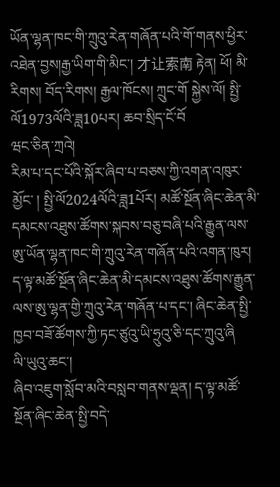ཡོན་ལྷན་ཁང་གི་ཀྲུའུ་རེན་གཞོན་པའི་གོ་གནས་ཕྱིར་འཐེན་བྱས།རྒྱ་ཡིག་གི་མིང་། 才让索南 རྟེན། ཕོ། མི་རིགས། བོད་རིགས། རྒྱལ་ཁོངས། ཀྲུང་གོ སྐྱེས་ལོ། སྤྱི་ལོ1973ལོའི་ཟླ10པར། ཆབ་སྲིད་ངོ་བོ
ཝང་ཅིན་ཀྲའེ།
རིམ་པ་དང་པོའི་སྐོར་ཞིབ་པ་བཅས་ཀྱི་འགན་འཁུར་མྱོང་ ། སྤྱི་ལོ2024ལོའི་ཟླ1པོར། མཚོ་སྔོན་ཞིང་ཆེན་མི་དམངས་འཐུས་ཚོགས་སྐབས་བཅུ་བཞི་པའི་རྒྱུན་ལས་ཨུ་ཡོན་ལྷན་ཁང་གི་ཀྲུའུ་རེན་གཞོན་པའི་འགན་ཁུར། ད་ལྟ་མཚོ་སྔོན་ཞིང་ཆེན་མི་དམངས་འཐུས་ཚོགས་རྒྱུན་ལས་ཨུ་ལྷན་གྱི་ཀྲུའུ་རེན་གཞོན་པ་དང་། ཞིང་ཆེན་སྤྱི་ཁྱབ་བཟོ་ཚོགས་ཀྱི་ཏང་ཙུའུ་ཡི་ཧྲུའུ་ཅི་དང་ཀྲུའུ་ཞི
ལི་ཡུའུ་ཆང་།
ཞིབ་འཇུག་སློབ་མའི་བསླབ་གནས་ལྡན། ད་ལྟ་མཚོ་སྔོན་ཞིང་ཆེན་སྤྱི་བདེ་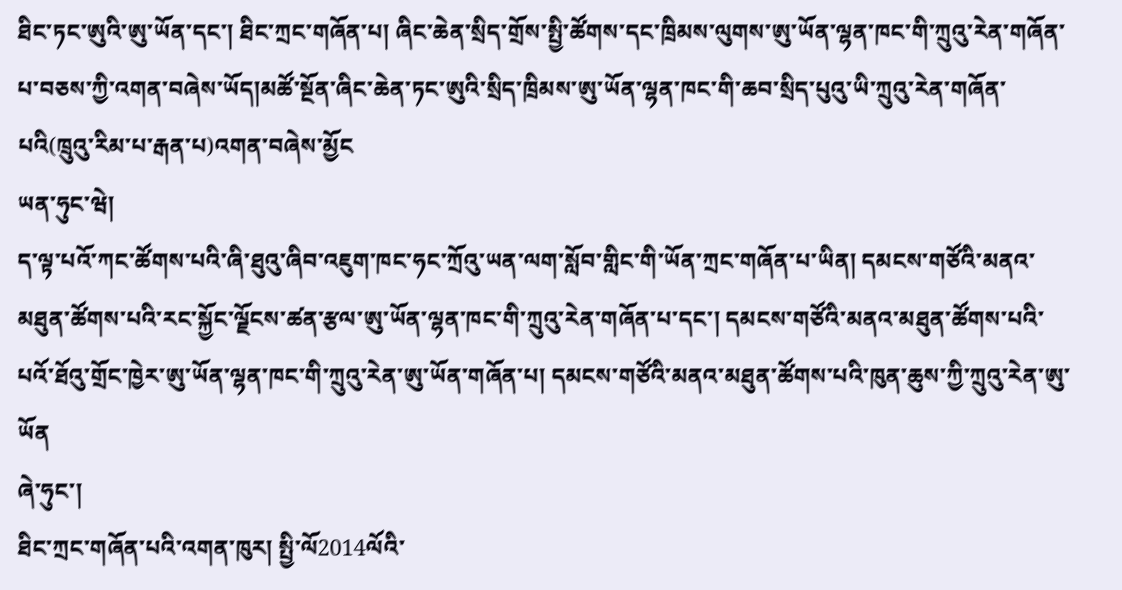ཐིང་ཏང་ཨུའི་ཨུ་ཡོན་དང་། ཐིང་ཀྲང་གཞོན་པ། ཞིང་ཆེན་སྲིད་གྲོས་སྤྱི་ཚོགས་དང་ཁྲིམས་ལུགས་ཨུ་ཡོན་ལྷན་ཁང་གི་ཀྲུའུ་རེན་གཞོན་པ་བཅས་ཀྱི་འགན་བཞེས་ཡོད།མཚོ་སྔོན་ཞིང་ཆེན་ཏང་ཨུའི་སྲིད་ཁྲིམས་ཨུ་ཡོན་ལྷན་ཁང་གི་ཆབ་སྲིད་པུའུ་ཡི་ཀྲུའུ་རེན་གཞོན་པའི(ཁྲུའུ་རིམ་པ་རྒན་པ)འགན་བཞེས་མྱོང
ཡན་ཧུང་ཝེ།
ད་ལྟ་པའོ་ཀང་ཚོགས་པའི་ཞི་ཐུའུ་ཞིབ་འཇུག་ཁང་ཧང་ཀྲོའུ་ཡན་ལག་སློབ་གླིང་གི་ཡོན་ཀྲང་གཞོན་པ་ཡིན། དམངས་གཙོའི་མནའ་མཐུན་ཚོགས་པའི་རང་སྐྱོང་ལྗོངས་ཚན་རྩལ་ཨུ་ཡོན་ལྷན་ཁང་གི་ཀྲུའུ་རེན་གཞོན་པ་དང་། དམངས་གཙོའི་མནའ་མཐུན་ཚོགས་པའི་པའོ་ཐོའུ་གྲོང་ཁྱེར་ཨུ་ཡོན་ལྷན་ཁང་གི་ཀྲུའུ་རེན་ཨུ་ཡོན་གཞོན་པ། དམངས་གཙོའི་མནའ་མཐུན་ཚོགས་པའི་ཁུན་ཆུས་ཀྱི་ཀྲུའུ་རེན་ཨུ་ཡོན
ཞེ་ཧུང་།
ཐིང་ཀྲང་གཞོན་པའི་འགན་ཁུར། སྤྱི་ལོ2014ལོའི་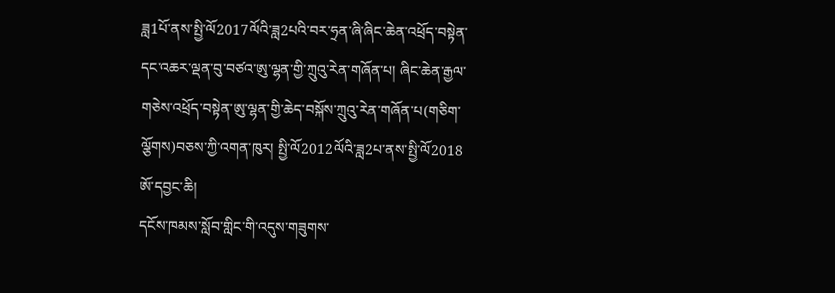ཟླ1པོ་ནས་སྤྱི་ལོ2017ལོའི་ཟླ2པའི་བར་ཧྲན་ཞི་ཞིང་ཆེན་འཕྲོད་བསྟེན་དང་འཆར་ལྡན་བུ་བཙའ་ཨུ་ལྷན་གྱི་ཀྲུའུ་རེན་གཞོན་པ། ཞིང་ཆེན་རྒྱལ་གཅེས་འཕྲོད་བསྟེན་ཨུ་ལྷན་གྱི་ཆེད་བསྐོས་ཀྲུའུ་རེན་གཞོན་པ(གཅིག་ལྕོགས)བཅས་ཀྱི་འགན་ཁུར། སྤྱི་ལོ2012ལོའི་ཟླ2པ་ནས་སྤྱི་ལོ2018
ཨོ་དབྱང་ཆི།
དངོས་ཁམས་སློབ་གླིང་གི་འདུས་གཟུགས་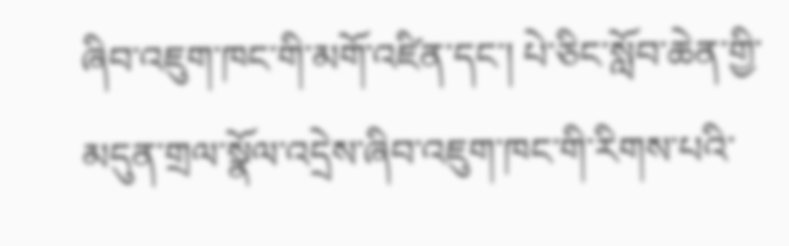ཞིབ་འཇུག་ཁང་གི་མགོ་འཛིན་དང་། པེ་ཅིང་སློབ་ཆེན་གྱི་མདུན་གྲལ་སྣོལ་འདྲེས་ཞིབ་འཇུག་ཁང་གི་རིགས་པའི་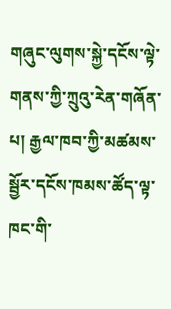གཞུང་ལུགས་སྐྱེ་དངོས་ལྟེ་གནས་ཀྱི་ཀྲུའུ་རེན་གཞོན་པ། རྒྱལ་ཁབ་ཀྱི་མཚམས་སྦྱོར་དངོས་ཁམས་ཚོད་ལྟ་ཁང་གི་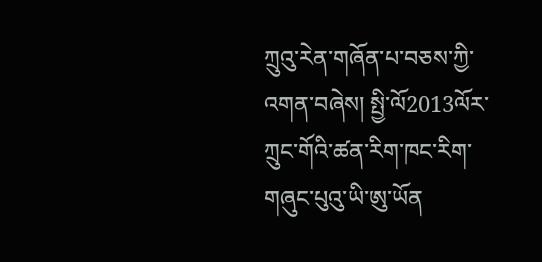ཀྲུའུ་རེན་གཞོན་པ་བཅས་ཀྱི་འགན་བཞེས། སྤྱི་ལོ2013ལོར་ཀྲུང་གོའི་ཚན་རིག་ཁང་རིག་གཞུང་པུའུ་ཡི་ཨུ་ཡོན